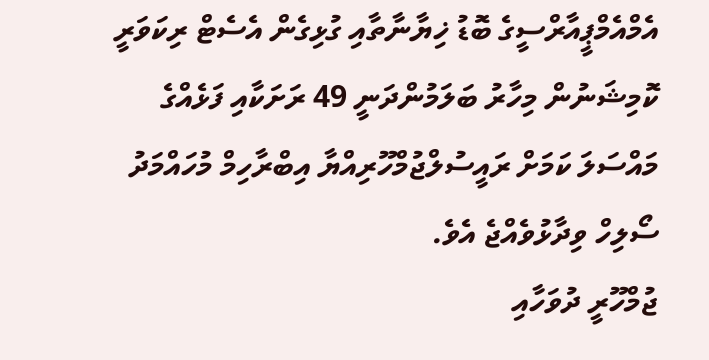އެމްއެމްޕީއާރްސީގެ ބޮޑު ޚިޔާނާތާއި ގުޅިގެން އެސެޓް ރިކަވަރީ ކޮމިޝަނުން މިހާރު ބަލަމުންދަނީ 49 ރަށަކާއި ފަޅެއްގެ މައްސަލަ ކަމަށް ރައީސުލްޖުމްހޫރިއްޔާ އިބްރާހިމް މުހައްމަދު ސޯލިހް ވިދާޅުވެއްޖެ އެވެ.
ޖުމްހޫރީ ދުވަހާއި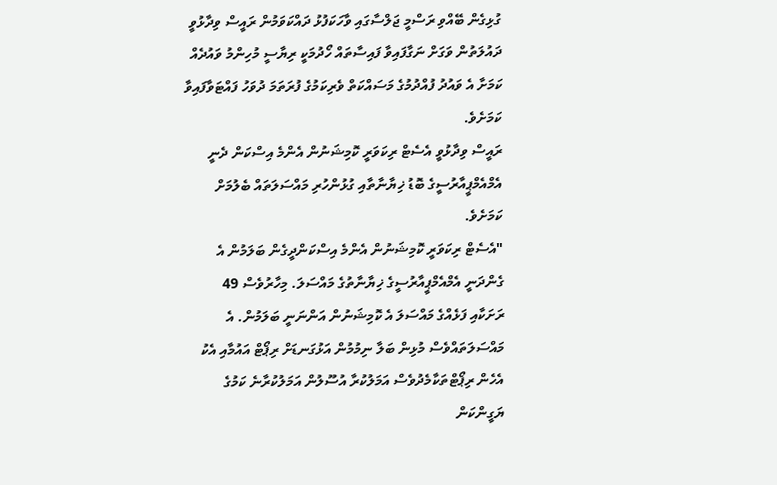ގުޅިގެން ބޭއްވި ރަސްމީ ޖަލްސާގައި ވާހަކަފުޅު ދައްކަވަމުން ރައީސް ވިދާޅުވީ ދައުލަތުން ވަގަށް ނަގާފައިވާ ފައިސާތައް ހޯދުމަކީ ރިޔާސީ މުހިންމު ވައުދެއް ކަމަށާ އެ ވައުދު ފުއްދުމުގެ މަސައްކަތް ވެރިކަމުގެ ފުރަތަމަ ދުވަހު ފައްޓަވާފައިވާ ކަމަށެވެ.
ރައީސް ވިދާޅުވީ އެސެޓް ރިކަވަރީ ކޮމިޝަނުން އެންމެ އިސްކަން ދެނީ އެމްއެމްޕީއާރުސީގެ ބޮޑު ޚިޔާނާތާއި ގުޅުންހުރި މައްސަލަތައް ބެލުމަށް ކަމަށެވެ.
"އެސެޓް ރިކަވަރީ ކޮމިޝަނުން އެންމެ އިސްކަންދީގެން ބަލަމުން އެ ގެންދަނީ އެމްއެމްޕީއާރުސީގެ ޚިޔާނާތުގެ މައްސަލަ. މިހާރުވެސް 49 ރަށަކާއި ފަޅެއްގެ މައްސަލަ އެ ކޮމިޝަނުން އަންނަނީ ބަލަމުން. އެ މައްސަލަތައްވެސް މުޅިން ބަލާ ނިމުމުން އަޅުގަނޑަށް ރިޕޯޓް އައުމާއި އެކު އެހެން ރިޕޯޓްތަކާމެދުވެސް އަމަލުކުރާ އުސޫލުން އަމަލުކުރާނެ ކަމުގެ ޔަގީންކަން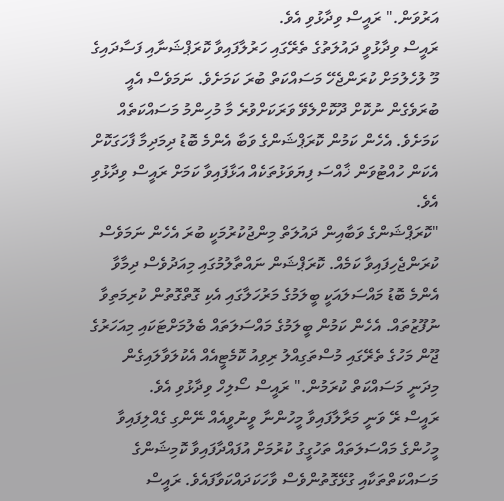އަރުވަން." ރައީސް ވިދާޅުވި އެވެ.
ރައީސް ވިދާޅުވީ ދައުލަތުގެ ތެރޭގައި ހަރުލާފައިވާ ކޮރަޕްޝަނާއި ފަސާދައިގެ މޫ ލުހެލުމަށް ކުރަންޖެހޭ މަސައްކަތް ބުރަ ކަމަށެވެ. ނަމަވެސް އެއީ ބުރަވެގެން ނުކޮށް ދޫކޮށްލެވޭ ވަރަކަށްވުރެ މާ މުހިންމު މަސައްކަތެއް ކަމަށެވެ. އެހެން ކަމުން ކޮރަޕްޝަންގެ ވަބާ އެންމެ ބޮޑު ދިމަދިމާ ފާހަގަކޮށް އެކަން ހުއްޓުވަން ޚާއްސަ ފިޔަވަޅުތަކެއް އަޅާފައިވާ ކަމަށް ރައީސް ވިދާޅުވި އެވެ.
"ކޮރަޕްޝަންގެ ވަބާއިން ދައުލަތް މިންޖުކުރުމަކީ ބުރަ އެހެން ނަމަވެސް ކުރަންޖެހިފައިވާ ކަމެއް. ކޮރަޕްޝަން ނައްތާލުމުގައި މިއަދުވެސް ދިމާވާ އެންމެ ބޮޑު މައްސަލައަކީ ބީލަމުގެ މަރުހަލާގައި އެކި ގޮތްގޮތުން ކުރިމަތިވާ ނުފޫޒުތައް. އެހެން ކަމުން ބީލަމުގެ މައްސަލަތައް ބެލުމަށްޓަކައި މިއަހަރުގެ ޖޫން މަހުގެ ތެރޭގައި މުސްތަގިއްލު ރިވިއު ކޮމެޓީއެއް އެކުލަވާލައިގެން މިދަނީ މަސައްކަތް ކުރަމުން." ރައީސް ސޯލިހް ވިދާޅުވި އެވެ.
ރައީސް ރޭ ވަނީ މަރާލާފައިވާ މީހުންނާ ވީނުވީއެއް ނޭންގި ގެއްލިފައިވާ މީހުންގެ މައްސަލަތައް ތަހުގީގު ކުރުމަށް އުފައްދާފައިވާ ކޮމިޝަންގެ މަސައްކަތްތަކާއި ގުޅޭގޮތުންވެސް ވާހަކަދައްކަވާފައެވެ. ރައީސް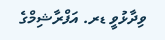ވިދާޅުވީ ޑރ. އަފްރާޝިމްގެ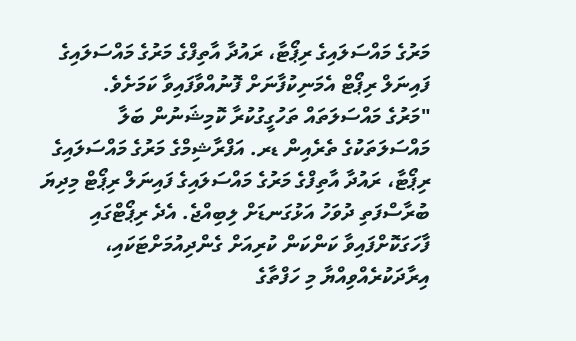މަރުގެ މައްސަލައިގެ ރިޕޯޓާ، ރައުދާ އާތިފްގެ މަރުގެ މައްސަލައިގެ ފައިނަލް ރިޕޯޓް އެމަނިކުފާނަށް ފޮނުއްވާފައިވާ ކަމަށެވެ.
"މަރުގެ މައްސަލަތައް ތަހުގީގުކުރާ ކޮމިޝަނުން ބަލާ މައްސަލަތަކުގެ ތެރެއިން ޑރ. އަފްރާޝިމްގެ މަރުގެ މައްސަލައިގެ ރިޕޯޓާ، ރައުދާ އާތިފްގެ މަރުގެ މައްސަލައިގެ ފައިނަލް ރިޕޯޓް މިދިޔަ ބުރާސްފަތި ދުވަހު އަޅުގަނޑަށް ލިބިއްޖެ. އެދެ ރިޕޯޓްގައި ފާހަގަކޮށްފައިވާ ކަންކަން ކުރިއަށް ގެންދިއުމަށްޓަކައި، އިރާދަކުރެއްވިއްޔާ މި ހަފްތާގެ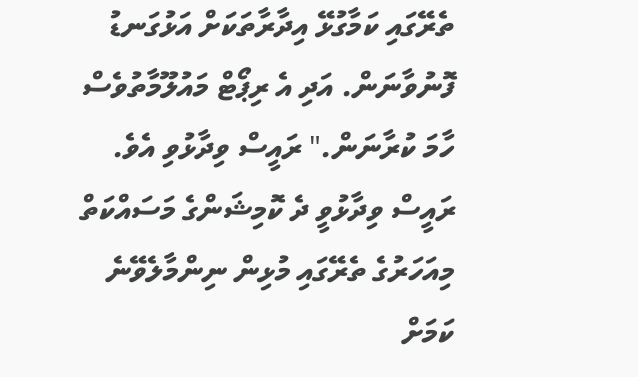ތެރޭގައި ކަމާގުޅޭ އިދާރާތަކަށް އަޅުގަނޑު ފޮނުވާނަން. އަދި އެ ރިޕޯޓް މައުލޫމާތުވެސް ހާމަ ކުރާނަން." ރައީސް ވިދާޅުވި އެވެ.
ރައީސް ވިދާޅުވީ ދެ ކޮމިޝަންގެ މަސައްކަތް މިއަހަރުގެ ތެރޭގައި މުޅިން ނިންމާލެވޭނެ ކަމަށް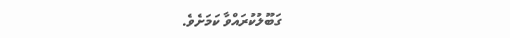ގަބޫލުކުރައްވާ ކަމަށެވެ.